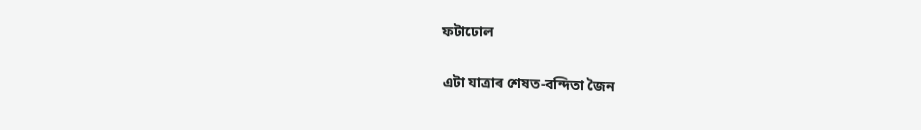ফটাঢোল

এটা যাত্ৰাৰ শেষত-বন্দিতা জৈন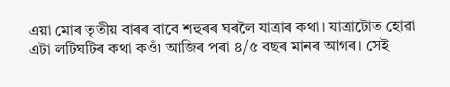এয়া মোৰ তৃতীয় বাৰৰ বাবে শহুৰৰ ঘৰলৈ যাত্ৰাৰ কথা। যাত্ৰাটোত হোৱা এটা লটিঘটিৰ কথা কওঁ৷ আজিৰ পৰা ৪/৫ বছৰ মানৰ আগৰ। সেই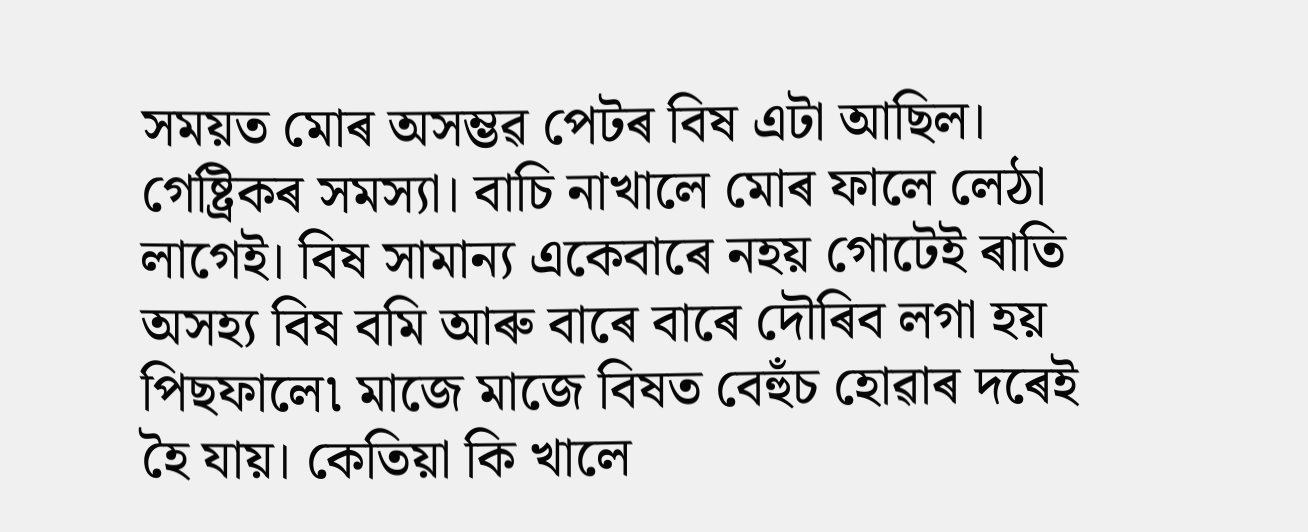সময়ত মোৰ অসম্ভৱ পেটৰ বিষ এটা আছিল। গেষ্ট্ৰিকৰ সমস্যা। বাচি নাখালে মোৰ ফালে লেঠা লাগেই। বিষ সামান্য একেবাৰে নহয় গোটেই ৰাতি অসহ্য বিষ বমি আৰু বাৰে বাৰে দৌৰিব লগা হয় পিছফালে৷ মাজে মাজে বিষত বেহুঁচ হোৱাৰ দৰেই হৈ যায়। কেতিয়া কি খালে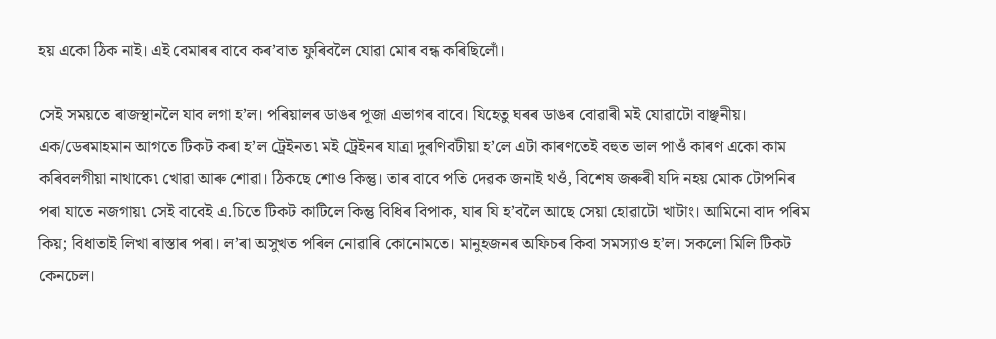হয় একো ঠিক নাই। এই বেমাৰৰ বাবে কৰ’বাত ফুৰিবলৈ যোৱা মোৰ বন্ধ কৰিছিলোঁ।

সেই সময়তে ৰাজস্থানলৈ যাব লগা হ’ল। পৰিয়ালৰ ডাঙৰ পূজা এভাগৰ বাবে। যিহেতু ঘৰৰ ডাঙৰ বোৱাৰী মই যোৱাটো বাঞ্ছনীয়। এক/ডেৰমাহমান আগতে টিকট কৰা হ’ল ট্ৰেইনত৷ মই ট্ৰেইনৰ যাত্ৰা দুৰণিবটীয়া হ’লে এটা কাৰণতেই বহুত ভাল পাওঁ কাৰণ একো কাম কৰিবলগীয়া নাথাকে৷ খোৱা আৰু শোৱা। ঠিকছে শোও কিন্তু। তাৰ বাবে পতি দেৱক জনাই থওঁ, বিশেষ জৰুৰী যদি নহয় মোক টোপনিৰ পৰা যাতে নজগায়৷ সেই বাবেই এ.চিতে টিকট কাটিলে কিন্তু বিধিৰ বিপাক, যাৰ যি হ’বলৈ আছে সেয়া হোৱাটো খাটাং। আমিনো বাদ পৰিম কিয়; বিধাতাই লিখা ৰাস্তাৰ পৰা। ল’ৰা অসুখত পৰিল নোৱাৰি কোনোমতে। মানুহজনৰ অফিচৰ কিবা সমস্যাও হ’ল। সকলো মিলি টিকট কেনচেল।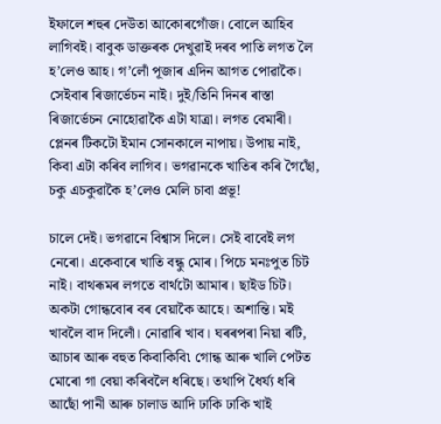ইফালে শহুৰ দেউতা আকোৰগোঁজ। বোলে আহিব লাগিবই। বাবুক ডাক্তৰক দেখুৱাই দৰব পাতি লগত লৈ হ’লেও আহ। গ’লোঁ পূজাৰ এদিন আগত পোৱাকৈ। সেইবাৰ ৰিজাৰ্ভেচন নাই। দুই/তিনি দিনৰ ৰাস্তা ৰিজাৰ্ভেচন নোহোৱাকৈ এটা যাত্ৰা। লগত বেমাৰী। প্লেনৰ টিকটো ইমান সোনকালে নাপায়। উপায় নাই, কিবা এটা কৰিব লাগিব। ভগৱানকে খাতিৰ কৰি গৈছোঁ, চকু এচকুৱাকৈ হ’লেও মেলি চাবা প্ৰভূ!

চালে দেই। ভগৱানে বিশ্বাস দিলে। সেই বাবেই লগ নেৰো। একেবাৰে খাতি বন্ধু মোৰ। পিচে মনঃপুত চিট নাই। বাথৰূমৰ লগতে বাৰ্থটো আমাৰ। ছাইড চিট। অকটা গোন্ধবোৰ বৰ বেয়াকৈ আহে। অশান্তি। মই খাবলৈ বাদ দিলোঁ। নোৱাৰি খাব। ঘৰৰপৰা নিয়া ৰটি, আচাৰ আৰু বহুত কিবাকিবি৷ গোন্ধ আৰু খালি পেটত মোৰো গা বেয়া কৰিবলৈ ধৰিছে। তথাপি ধৈৰ্য্য ধৰি আছোঁ পানী আৰু চালাড আদি ঢাকি ঢাকি খাই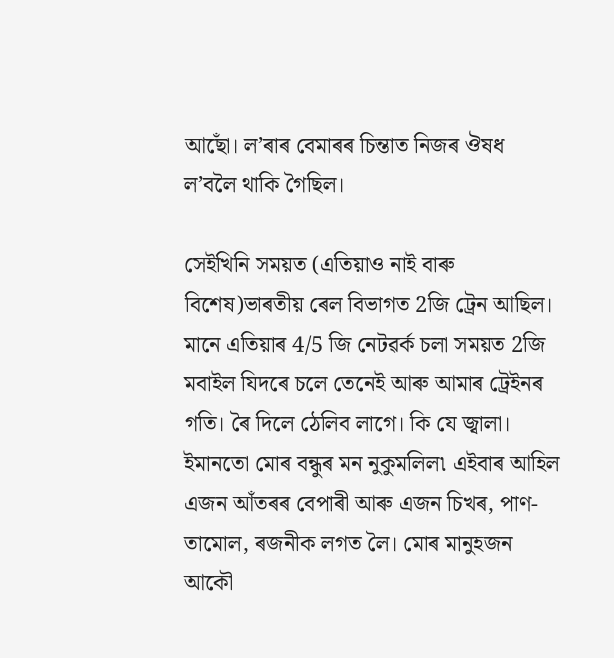আছোঁ। ল’ৰাৰ বেমাৰৰ চিন্তাত নিজৰ ঔষধ ল’বলৈ থাকি গৈছিল।

সেইখিনি সময়ত (এতিয়াও নাই বাৰু বিশেষ)ভাৰতীয় ৰেল বিভাগত 2জি ট্ৰেন আছিল। মানে এতিয়াৰ 4/5 জি নেটৱৰ্ক চলা সময়ত 2জি মবাইল যিদৰে চলে তেনেই আৰু আমাৰ ট্ৰেইনৰ গতি। ৰৈ দিলে ঠেলিব লাগে। কি যে জ্বালা। ইমানতো মোৰ বন্ধুৰ মন নুকুমলিল৷ এইবাৰ আহিল এজন আঁতৰৰ বেপাৰী আৰু এজন চিখৰ, পাণ-তামোল, ৰজনীক লগত লৈ। মোৰ মানুহজন আকৌ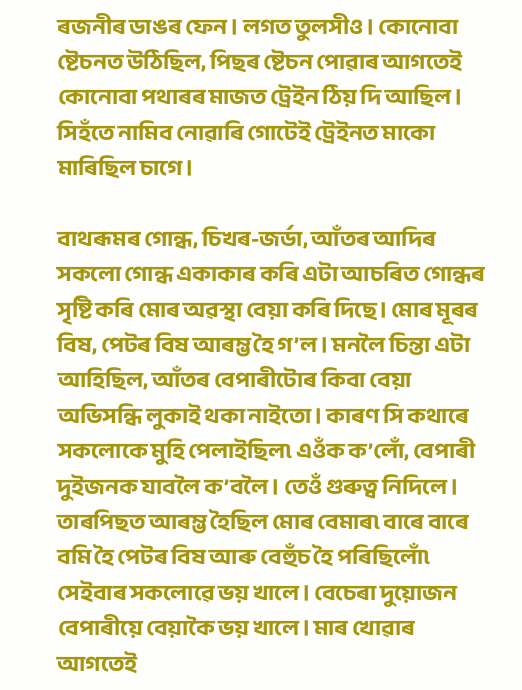ৰজনীৰ ডাঙৰ ফেন। লগত তুলসীও। কোনোবা ষ্টেচনত উঠিছিল, পিছৰ ষ্টেচন পোৱাৰ আগতেই কোনোবা পথাৰৰ মাজত ট্ৰেইন ঠিয় দি আছিল। সিহঁতে নামিব নোৱাৰি গোটেই ট্ৰেইনত মাকো মাৰিছিল চাগে।

বাথৰূমৰ গোন্ধ, চিখৰ-জৰ্ডা, আঁতৰ আদিৰ সকলো গোন্ধ একাকাৰ কৰি এটা আচৰিত গোন্ধৰ সৃষ্টি কৰি মোৰ অৱস্থা বেয়া কৰি দিছে। মোৰ মূৰৰ বিষ, পেটৰ বিষ আৰম্ভ হৈ গ’ল। মনলৈ চিন্তা এটা আহিছিল, আঁতৰ বেপাৰীটোৰ কিবা বেয়া অভিসন্ধি লুকাই থকা নাইতো। কাৰণ সি কথাৰে সকলোকে মুহি পেলাইছিল৷ এওঁক ক’লোঁ, বেপাৰী দুইজনক যাবলৈ ক’বলৈ। তেওঁ গুৰুত্ব নিদিলে। তাৰপিছত আৰম্ভ হৈছিল মোৰ বেমাৰ৷ বাৰে বাৰে বমি হৈ পেটৰ বিষ আৰু বেহুঁচ হৈ পৰিছিলোঁ৷ সেইবাৰ সকলোৱে ভয় খালে। বেচেৰা দুয়োজন বেপাৰীয়ে বেয়াকৈ ভয় খালে। মাৰ খোৱাৰ আগতেই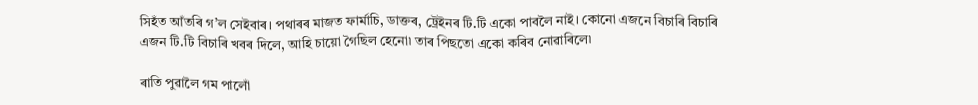সিহঁত আঁতৰি গ’ল সেইবাৰ। পথাৰৰ মাজত ফাৰ্মাচি, ডাক্তৰ, ট্ৰেইনৰ টি.টি একো পাবলৈ নাই। কোনো এজনে বিচাৰি বিচাৰি এজন টি.টি বিচাৰি খবৰ দিলে, আহি চায়ো গৈছিল হেনো৷ তাৰ পিছতো একো কৰিব নোৱাৰিলে৷

ৰাতি পুৱালৈ গম পালোঁ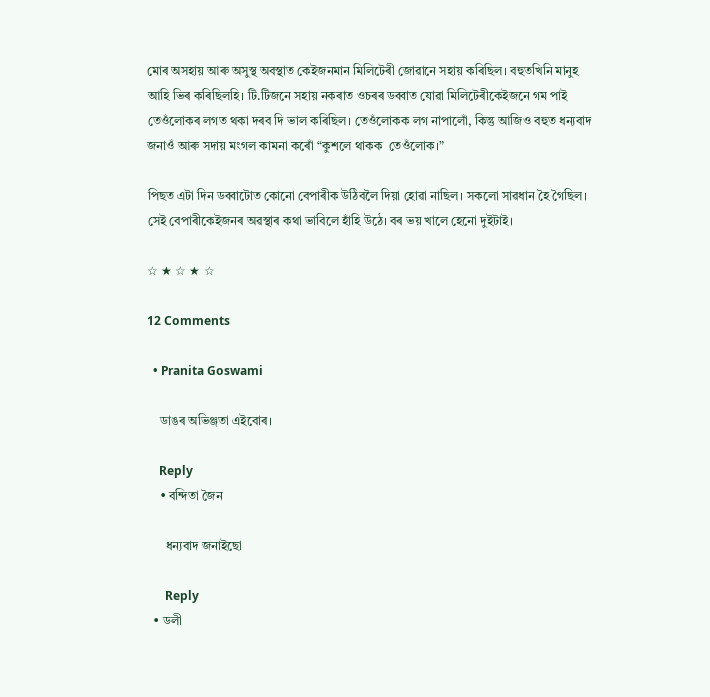মোৰ অসহায় আৰু অসুস্থ অবস্থাত কেইজনমান মিলিটেৰী জোৱানে সহায় কৰিছিল। বহুতখিনি মানুহ আহি ভিৰ কৰিছিলহি। টি.টিজনে সহায় নকৰাত ওচৰৰ ডব্বাত যোৱা মিলিটেৰীকেইজনে গম পাই তেওঁলোকৰ লগত থকা দৰব দি ভাল কৰিছিল। তেওঁলোকক লগ নাপালোঁ, কিন্তু আজিও বহুত ধন্যবাদ জনাওঁ আৰু সদায় মংগল কামনা কৰোঁ “কুশলে থাকক  তেওঁলোক।”

পিছত এটা দিন ডব্বাটোত কোনো বেপাৰীক উঠিবলৈ দিয়া হোৱা নাছিল। সকলো সাৱধান হৈ গৈছিল। সেই বেপাৰীকেইজনৰ অৱস্থাৰ কথা ভাবিলে হাঁহি উঠে। বৰ ভয় খালে হেনো দুইটাই।

☆ ★ ☆ ★ ☆

12 Comments

  • Pranita Goswami

    ডাঙৰ অভিঞ্জতা এইবোৰ।

    Reply
    • বন্দিতা জৈন

      ধন্যবাদ জনাইছো

      Reply
  • ডলী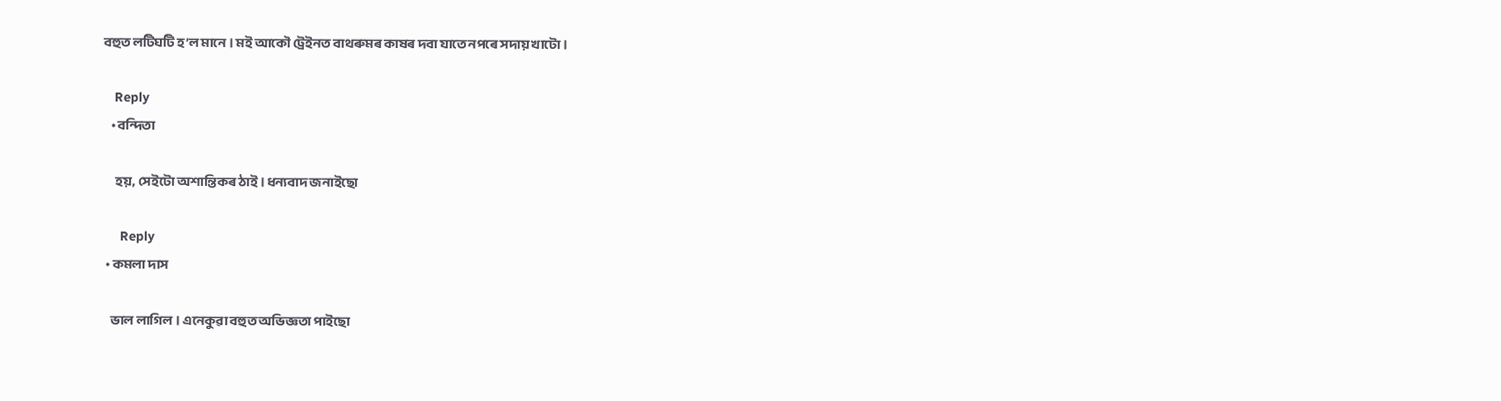বহুত লটিঘটি হ’ল মানে। মই আকৌ ট্ৰেইনত বাথৰুমৰ কাষৰ দবা যাতে নপৰে সদায় খাটো।

    Reply
    • বন্দিতা

      হয়, সেইটো অশান্তিকৰ ঠাই। ধন্যবাদ জনাইছো

      Reply
  • কমলা দাস

    ভাল লাগিল। এনেকুৱা বহুত অভিজ্ঞতা পাইছো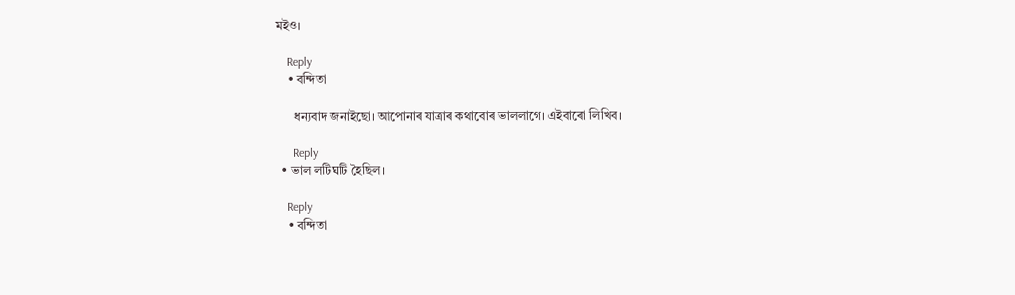মইও।

    Reply
    • বন্দিতা

      ধন্যবাদ জনাইছো। আপোনাৰ যাত্ৰাৰ কথাবোৰ ভাললাগে। এইবাৰো লিখিব।

      Reply
  • ভাল লটিঘটি হৈছিল।

    Reply
    • বন্দিতা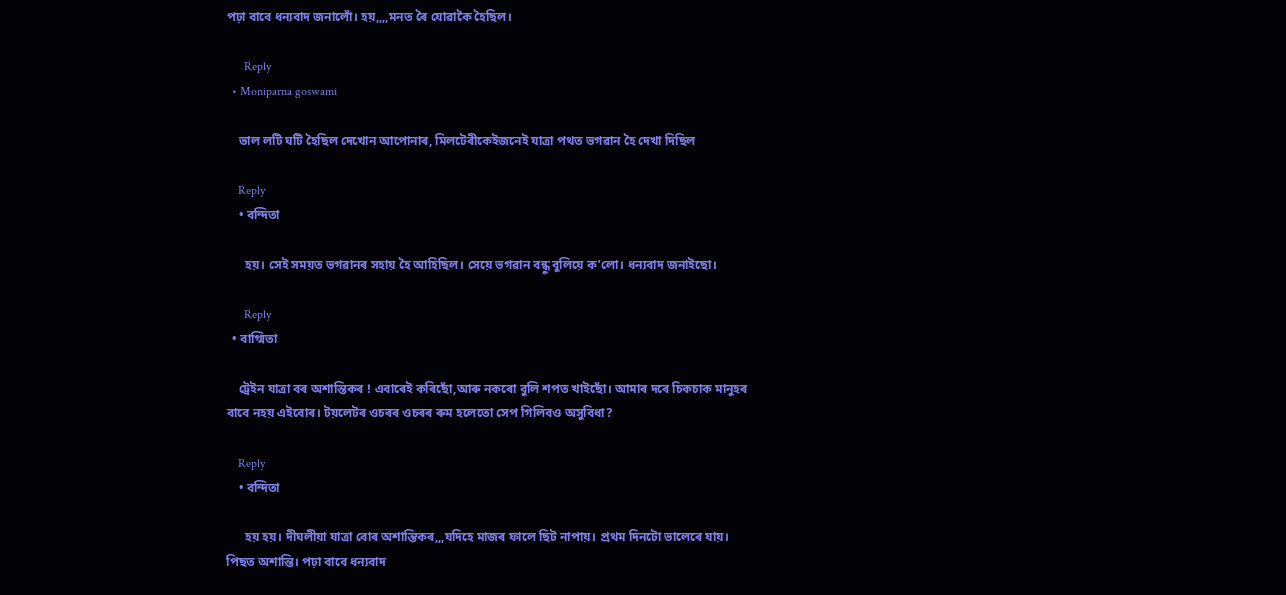পঢ়া বাবে ধন্যবাদ জনালোঁ। হয়,,,,মনত ৰৈ যোৱাকৈ হৈছিল।

      Reply
  • Moniparna goswami

    ভাল লটি ঘটি হৈছিল দেখোন আপোনাৰ, মিলটেৰীকেইজনেই যাত্ৰা পথত ভগৱান হৈ দেখা দিছিল

    Reply
    • বন্দিতা

      হয়। সেই সময়ত ভগৱানৰ সহায় হৈ আহিছিল। সেয়ে ভগৱান বন্ধু বুলিয়ে ক’লো। ধন্যবাদ জনাইছো।

      Reply
  • বাগ্মিতা

    ট্ৰেইন যাত্ৰা বৰ অশান্তিকৰ ! এবাৰেই কৰিছোঁ,আৰু নকৰো বুলি শপত খাইছোঁ। আমাৰ দৰে চিকচাক মানুহৰ বাবে নহয় এইবোৰ। টয়লেটৰ ওচৰৰ ওচৰৰ ৰুম হলেতো সেপ গিলিবও অসুবিধা?

    Reply
    • বন্দিতা

      হয় হয়। দীঘলীয়া যাত্ৰা বোৰ অশান্তিকৰ,,,যদিহে মাজৰ ফালে ছিট নাপায়। প্ৰথম দিনটো ভালেৰে যায়। পিছত অশান্তি। পঢ়া বাবে ধন্যবাদ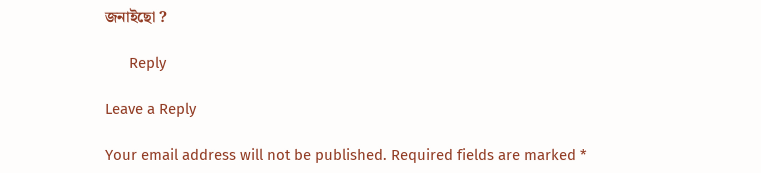জনাইছো ?

      Reply

Leave a Reply

Your email address will not be published. Required fields are marked *